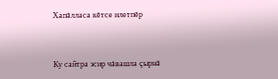Хапăлласа кĕтсе илетпĕр



Ку сайтра эсир чăвашла çырнă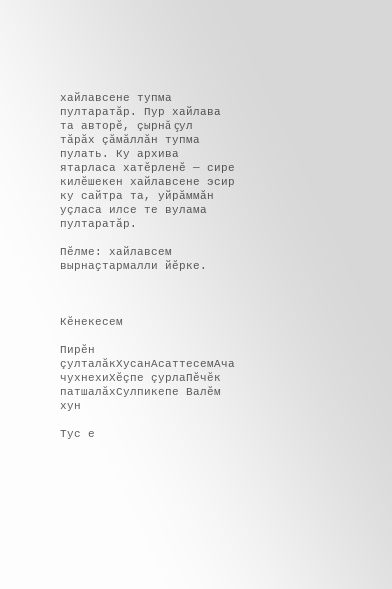хайлавсене тупма пултаратăр. Пур хайлава та авторĕ, çырнă çул тăрăх çăмăллăн тупма пулать. Ку архива ятарласа хатĕрленĕ — сире килĕшекен хайлавсене эсир ку сайтра та, уйрăммăн уçласа илсе те вулама пултаратăр.

Пӗлме: хайлавсем вырнаҫтармалли йӗрке.



Кĕнекесем

Пирĕн çулталăкХусанАсаттесемАча чухнехиХĕçпе çурлаПĕчĕк патшалăхСулпикепе Валĕм хун

Тус е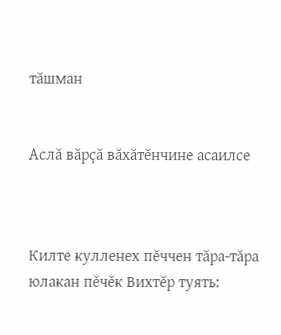тăшман


Аслă вăрçă вăхăтĕнчине асаилсе



Килте кулленех пĕччен тăра-тăра юлакан пĕчĕк Вихтĕр туять: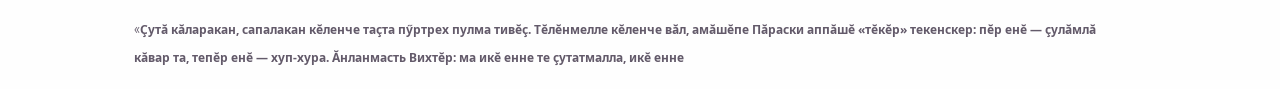«Çутă кăларакан, сапалакан кĕленче таçта пӳртрех пулма тивĕç. Тĕлĕнмелле кĕленче вăл, амăшĕпе Пăраски аппăшĕ «тĕкĕр» текенскер: пĕр енĕ — çулăмлă кăвар та, тепĕр енĕ — хуп-хура. Ăнланмасть Вихтĕр: ма икĕ енне те çутатмалла, икĕ енне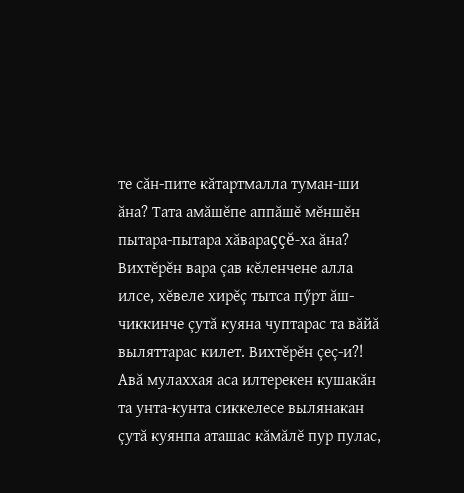те сăн-пите кăтартмалла туман-ши ăна? Тата амăшĕпе аппăшĕ мĕншĕн пытара-пытара хăвараççĕ-ха ăна? Вихтĕрĕн вара çав кĕленчене алла илсе, хĕвеле хирĕç тытса пӳрт ăш-чиккинче çутă куяна чуптарас та вăйă выляттарас килет. Вихтĕрĕн çеç-и?! Авă мулаххая аса илтерекен кушакăн та унта-кунта сиккелесе вылянакан çутă куянпа аташас кăмăлĕ пур пулас,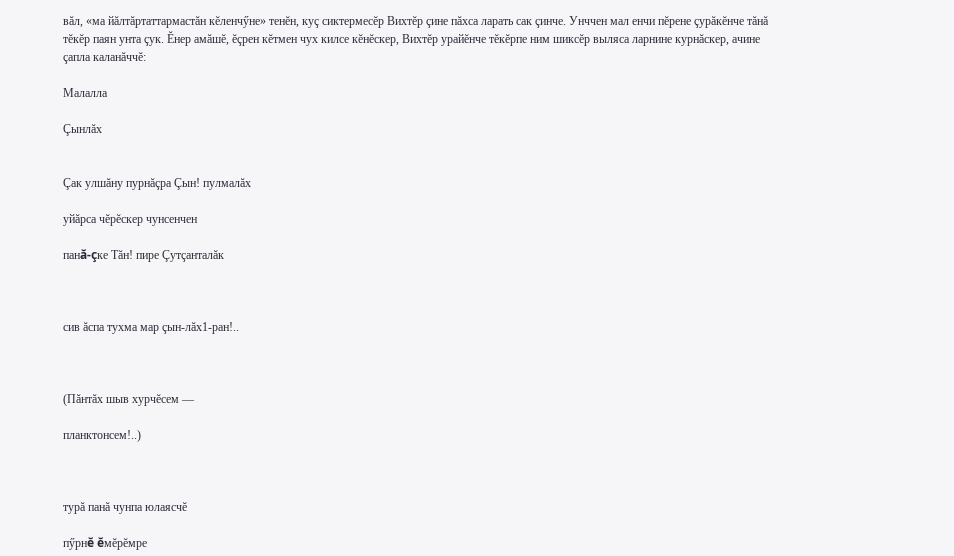вăл, «ма йăлтăртаттармастăн кĕленчӳне» тенĕн, куç сиктермесĕр Вихтĕр çине пăхса ларать сак çинче. Унччен мал енчи пĕрене çурăкĕнче тăнă тĕкĕр паян унта çук. Ĕнер амăшĕ, ĕçрен кĕтмен чух килсе кĕнĕскер, Вихтĕр урайĕнче тĕкĕрпе ним шиксĕр выляса ларнине курнăскер, ачине çапла каланăччĕ:

Малалла

Çынлăх


Çак улшăну пурнăçра Çын! пулмалăх

уйăрса чĕрĕскер чунсенчен

панă-çке Тăн! пире Çутçанталăк



сив ăспа тухма мар çын-лăх1-ран!..



(Пăнтăх шыв хурчĕсем —

планктонсем!..)



турă панă чунпа юлаясчĕ

пӳрнĕ ĕмĕрĕмре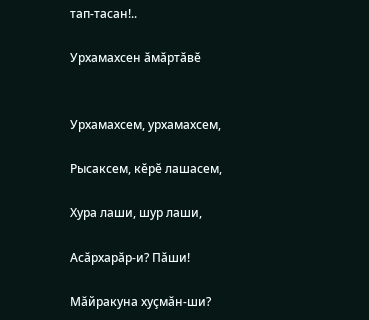тап-тасан!..

Урхамахсен ăмăртăвĕ


Урхамахсем, урхамахсем,

Рысаксем, кĕрĕ лашасем,

Хура лаши, шур лаши,

Асăрхарăр-и? Пăши!

Мăйракуна хуçмăн-ши?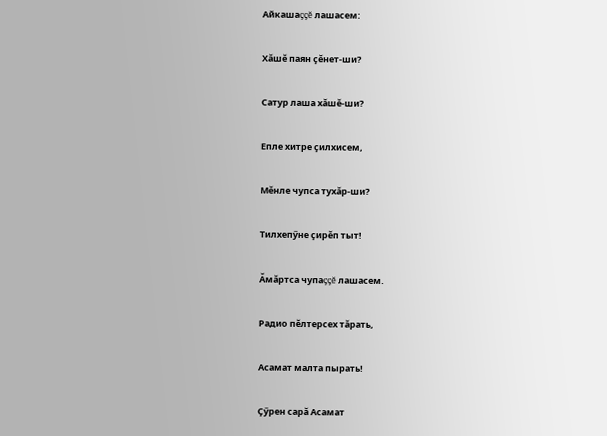Айкашаççĕ лашасем:

Хăшĕ паян çĕнет-ши?

Сатур лаша хăшĕ-ши?

Епле хитре çилхисем,

Мĕнле чупса тухăр-ши?

Тилхепӳне çирĕп тыт!

Ăмăртса чупаççĕ лашасем.

Радио пĕлтерсех тăрать,

Асамат малта пырать!

Çӳрен сарă Асамат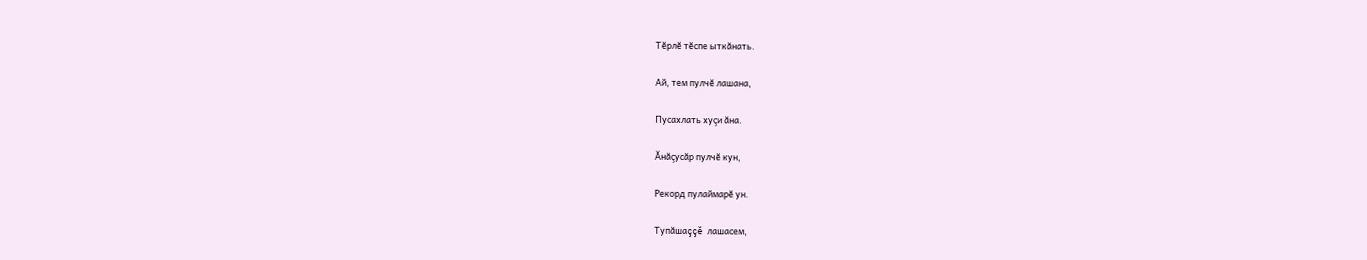Тĕрлĕ тĕспе ыткăнать.

Ай, тем пулчĕ лашана,

Пусахлать хуçи ăна.

Ăнăçусăр пулчĕ кун,

Рекорд пулаймарĕ ун.

Тупăшаççĕ лашасем,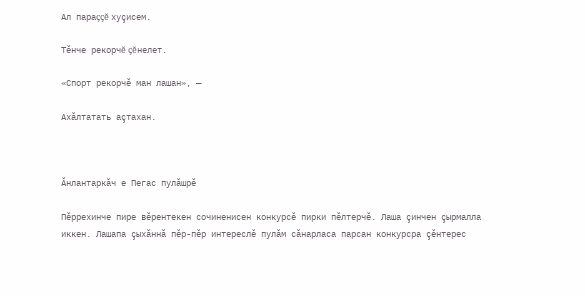Ал параççĕ хуçисем.

Тĕнче рекорчĕ çĕнелет.

«Спорт рекорчĕ ман лашан», —

Ахăлтатать аçтахан.



Ăнлантаркăч е Пегас пулăшрĕ

Пĕррехинче пире вĕрентекен сочиненисен конкурсĕ пирки пĕлтерчĕ. Лаша çинчен çырмалла иккен. Лашапа çыхăннă пĕр-пĕр интереслĕ пулăм сăнарласа парсан конкурсра çĕнтерес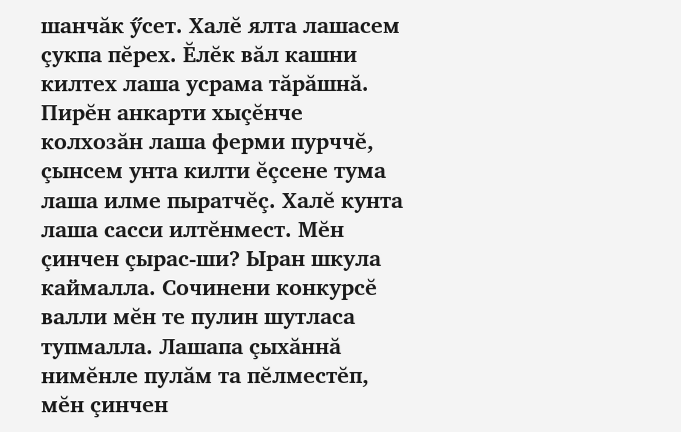шанчăк ӳсет. Халĕ ялта лашасем çукпа пĕрех. Ĕлĕк вăл кашни килтех лаша усрама тăрăшнă. Пирĕн анкарти хыçĕнче колхозăн лаша ферми пурччĕ, çынсем унта килти ĕçсене тума лаша илме пыратчĕç. Халĕ кунта лаша сасси илтĕнмест. Мĕн çинчен çырас-ши? Ыран шкула каймалла. Сочинени конкурсĕ валли мĕн те пулин шутласа тупмалла. Лашапа çыхăннă нимĕнле пулăм та пĕлместĕп, мĕн çинчен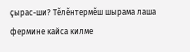çырас-ши? Тĕлĕнтермĕш шырама лаша фермине кайса килме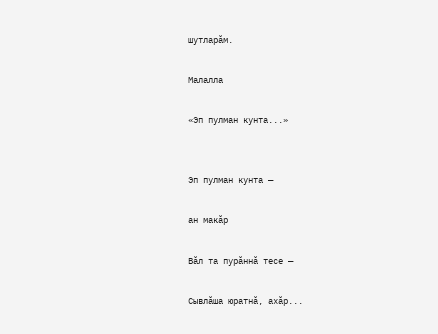шутларăм.

Малалла

«Эп пулман кунта...»


Эп пулман кунта —

ан макăр

Вăл та пурăннă тесе —

Сывлăша юратнă, ахăр...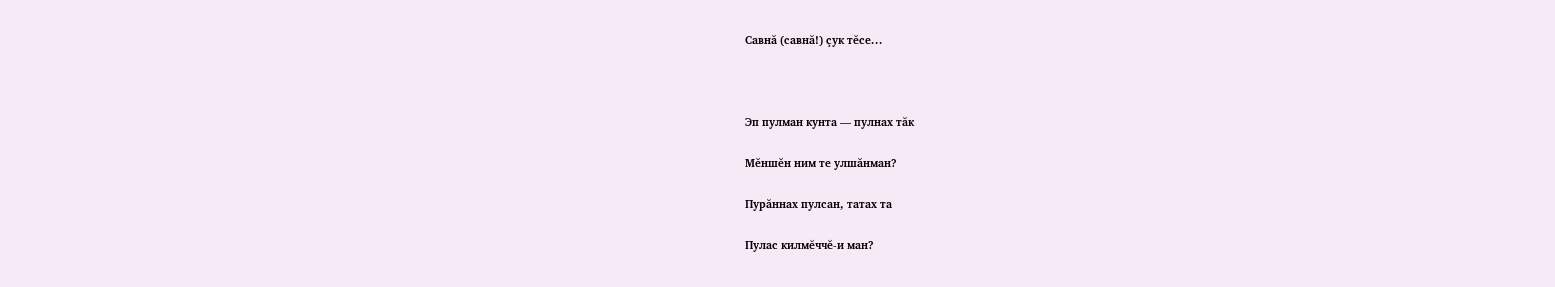Савнă (савнă!) çук тĕсе...



Эп пулман кунта — пулнах тăк

Мĕншĕн ним те улшăнман?

Пурăннах пулсан, татах та

Пулас килмĕччĕ-и ман?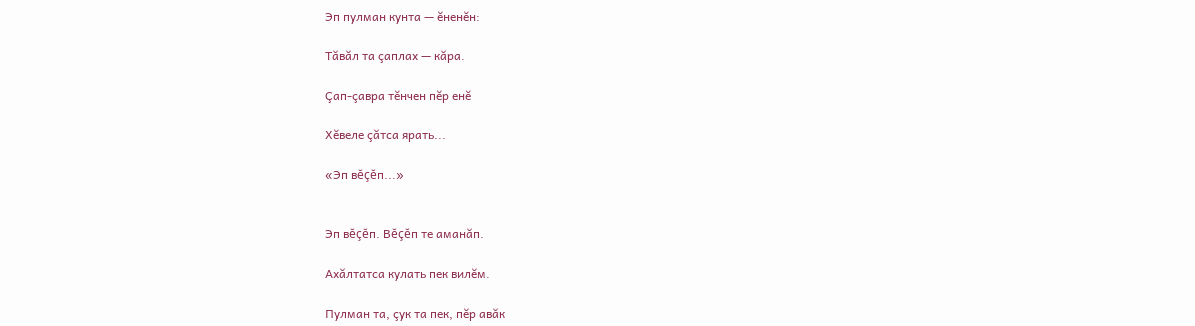Эп пулман кунта — ĕненĕн:

Тăвăл та çаплах — кăра.

Çап-çавра тĕнчен пĕр енĕ

Хĕвеле çăтса ярать...

«Эп вĕçĕп...»


Эп вĕçĕп. Вĕçĕп те аманăп.

Ахăлтатса кулать пек вилĕм.

Пулман та, çук та пек, пĕр авăк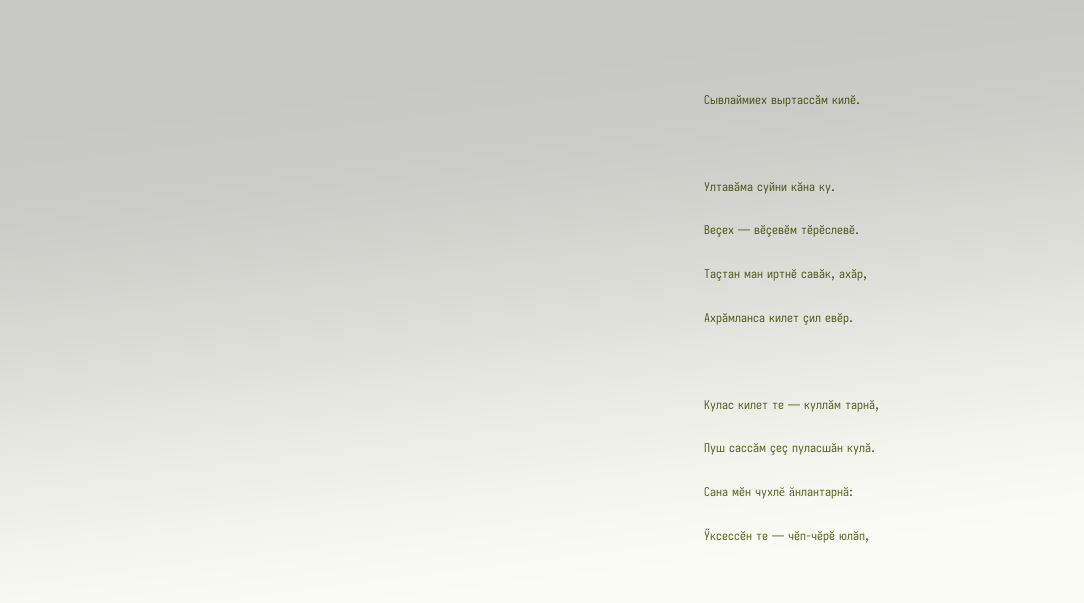Сывлаймиех выртассăм килĕ.



Ултавăма суйни кăна ку.

Веçех — вĕçевĕм тĕрĕслевĕ.

Таçтан ман иртнĕ савăк, ахăр,

Ахрăмланса килет çил евĕр.



Кулас килет те — куллăм тарнă,

Пуш сассăм çеç пуласшăн кулă.

Сана мĕн чухлĕ ăнлантарнă:

Ӳксессĕн те — чĕп-чĕрĕ юлăп,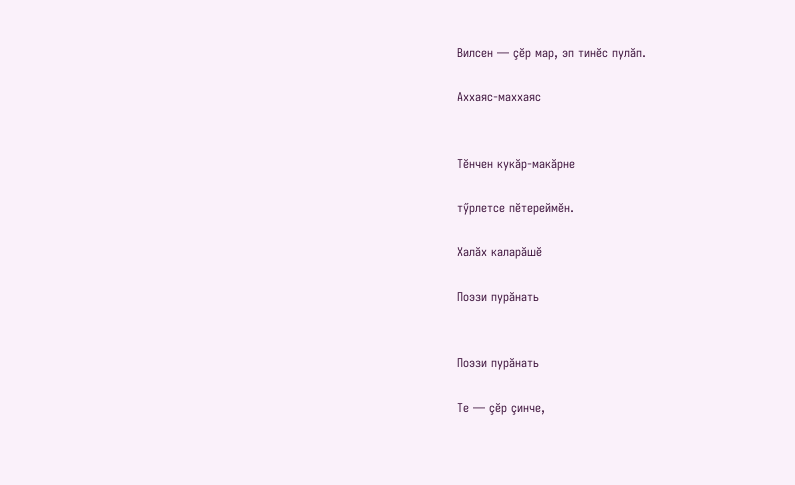Вилсен — çĕр мар, эп тинĕс пулăп.

Аххаяс-маххаяс


Тĕнчен кукăр-макăрне

тӳрлетсе пĕтереймĕн.

Халăх каларăшĕ

Поэзи пурăнать


Поэзи пурăнать

Те — çĕр çинче,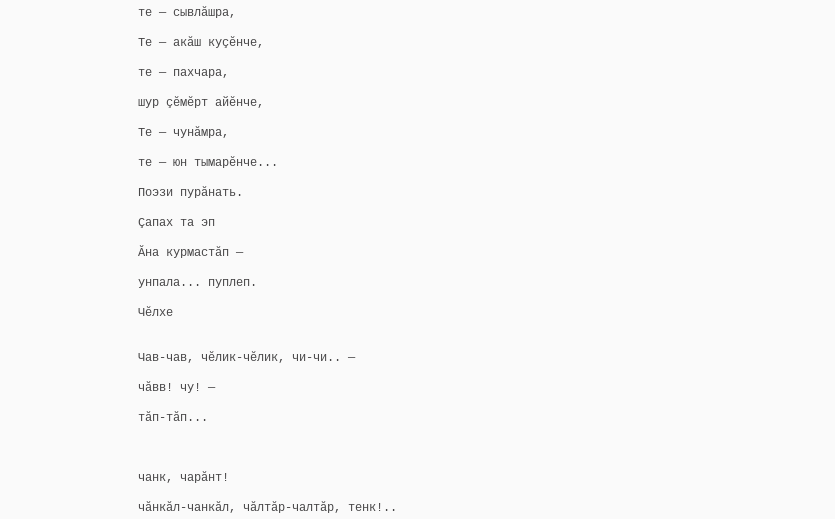те — сывлăшра,

Те — акăш куçĕнче,

те — пахчара,

шур çĕмĕрт айĕнче,

Те — чунăмра,

те — юн тымарĕнче...

Поэзи пурăнать.

Çапах та эп

Ăна курмастăп —

унпала... пуплеп.

Чĕлхе


Чав-чав, чĕлик-чĕлик, чи-чи.. —

чăвв! чу! —

тăп-тăп...



чанк, чарăнт!

чăнкăл-чанкăл, чăлтăр-чалтăр, тенк!..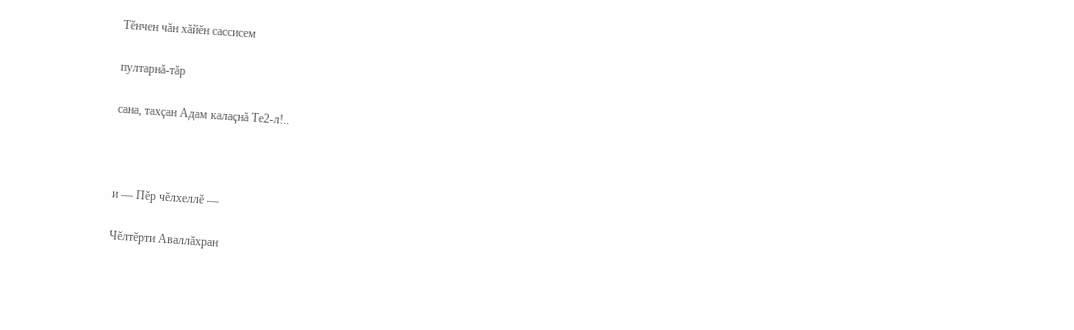Тĕнчен чăн хăйĕн сассисем

пултарнă-тăр

сана, тахçан Адам калаçнă Те2-л!..



и — Пĕр чĕлхеллĕ —

Чĕлтĕрти Аваллăхран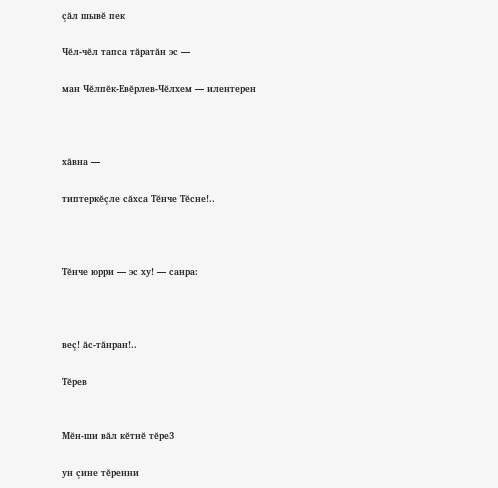çăл шывĕ пек

Чĕл-чĕл тапса тăратăн эс —

ман Чĕлпĕк-Евĕрлев-Чĕлхем — илентерен



хăвна —

типтеркĕçле сăхса Тĕнче Тĕсне!..



Тĕнче юрри — эс ху! — санра:



веç! ăс-тăнран!..

Тĕрев


Мĕн-ши вăл кĕтнĕ тĕре3

ун çине тĕренни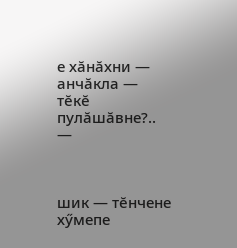е хăнăхни — анчăкла — тĕкĕ пулăшăвне?.. —



шик — тĕнчене хӳмепе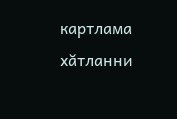картлама хăтланни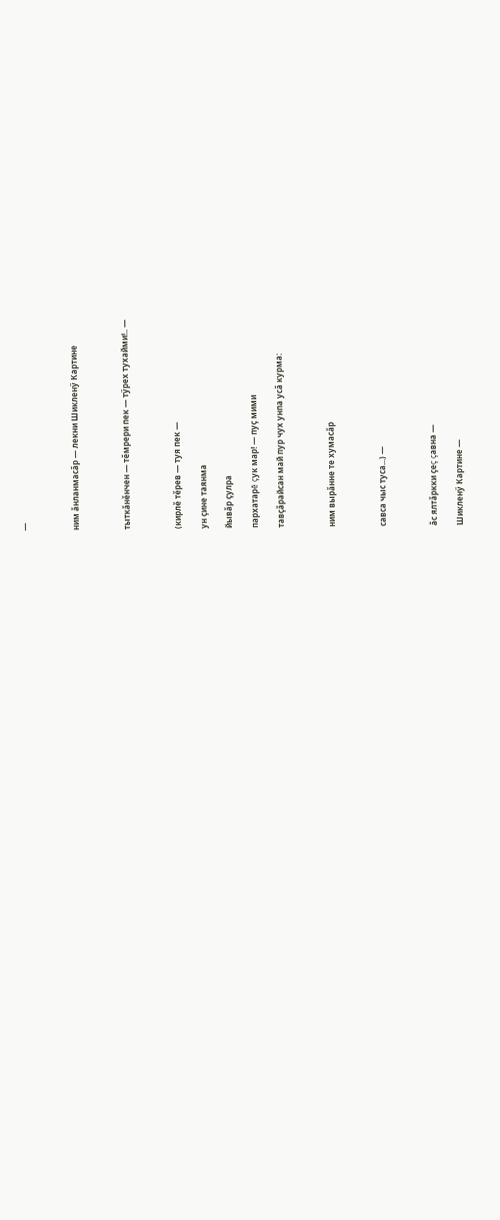—



ним ăнланмасăр — лекни Шикленӳ Картине



тыткăнĕнчен — тĕмрери пек — тӳрех тухайми!.. —



(кирлĕ тĕрев — туя пек —

ун çине таянма

йывăр çулра

пархатарĕ çук мар! — пуç мими

тавçăрайсан май пур чух унпа усă курма:



ним вырăнне те хумасăр



савса чыс туса...) —



ăс ялтăркки çеç çавна —

Шикленӳ Картине —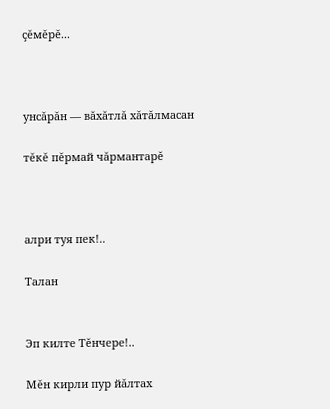çĕмĕрĕ...



унсăрăн — вăхăтлă хăтăлмасан

тĕкĕ пĕрмай чăрмантарĕ



алри туя пек!..

Талан


Эп килте Тĕнчере!..

Мĕн кирли пур йăлтах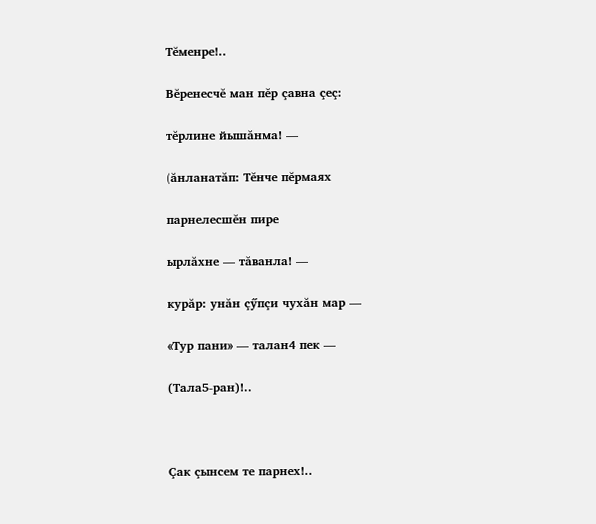Тĕменре!..

Вĕренесчĕ ман пĕр çавна çеç:

тĕрлине йышăнма! —

(ăнланатăп: Тĕнче пĕрмаях

парнелесшĕн пире

ырлăхне — тăванла! —

курăр: унăн çӳпçи чухăн мар —

«Тур пани» — талан4 пек —

(Тала5-ран)!..



Çак çынсем те парнех!..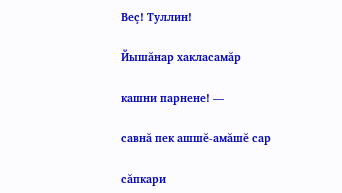Веç! Туллин!

Йышăнар хакласамăр

кашни парнене! —

савнă пек ашшĕ-амăшĕ сар

сăпкари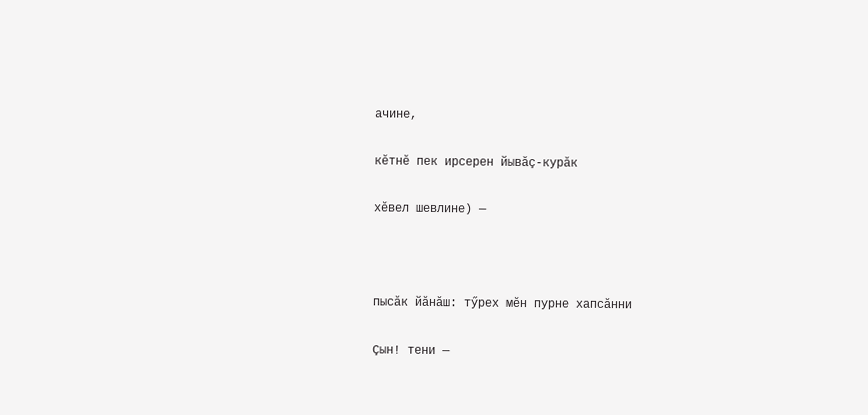ачине,

кĕтнĕ пек ирсерен йывăç-курăк

хĕвел шевлине) —



пысăк йăнăш: тӳрех мĕн пурне хапсăнни

Çын! тени —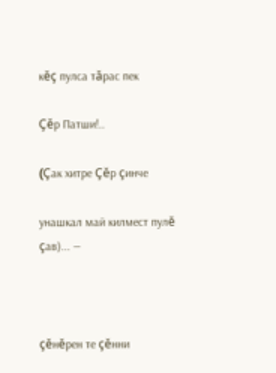кĕç пулса тăрас пек

Çĕр Патши!..

(Çак хитре Çĕр çинче

унашкал май килмест пулĕ çав)... —



çĕнĕрен те çĕнни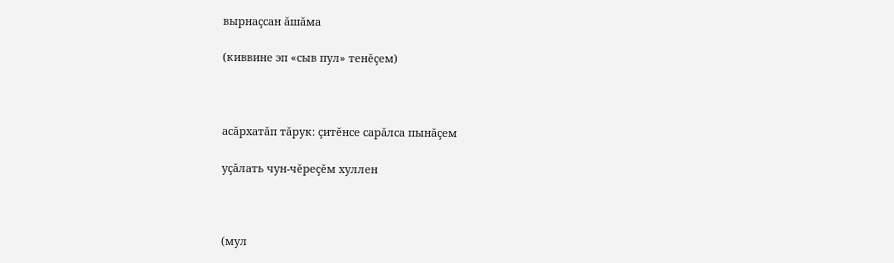вырнаçсан ăшăма

(киввине эп «сыв пул» тенĕçем)



асăрхатăп тăрук: çитĕнсе сарăлса пынăçем

уçăлать чун-чĕреçĕм хуллен



(мул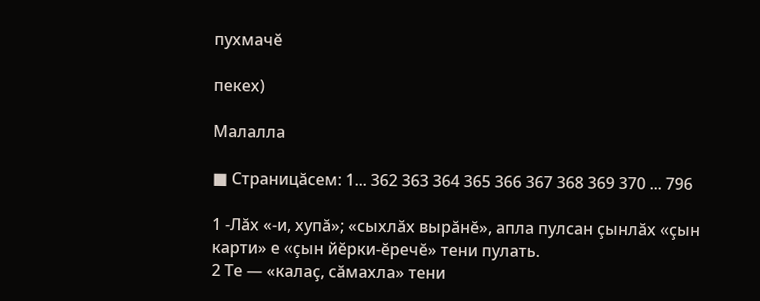пухмачĕ

пекех)

Малалла

■ Страницăсем: 1... 362 363 364 365 366 367 368 369 370 ... 796

1 -Лăх «-и, хупă»; «сыхлăх вырăнĕ», апла пулсан çынлăх «çын карти» е «çын йĕрки-ĕречĕ» тени пулать.
2 Те — «калаç, сăмахла» тени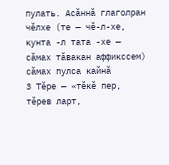пулать. Асăннă глаголран чĕлхе (те — чĕ-л-хе, кунта -л тата -хе — сăмах тăвакан аффикссем) сăмах пулса кайнă
3 Тĕре — «тĕкĕ пер, тĕрев ларт,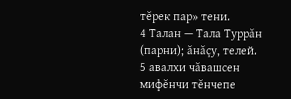тĕрек пар» тени.
4 Талан — Тала Туррăн (парни); ăнăçу, телей.
5 авалхи чăвашсен мифĕнчи тĕнчепе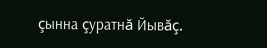çынна çуратнă Йывăç.